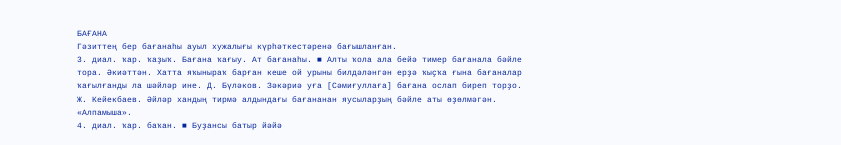БАҒАНА
Гәзиттең бер бағанаһы ауыл хужалығы күрһәткестәренә бағышланған.
3. диал. ҡар. ҡаҙыҡ. Бағана ҡағыу. Ат бағанаһы. ■ Алты ҡола ала бейә тимер бағанала бәйле тора. Әкиәттән. Хатта яҡыныраҡ барған кеше ой урыны билдәләнгән ерҙә ҡыҫҡа ғына бағаналар ҡағылғанды ла шәйләр ине. Д. Бүләков. Зәкәриә уға [Сәмиғуллаға] бағана ослап биреп торҙо. Ж. Кейекбаев. Әйләр хандың тирмә алдындағы бағананан яусыларҙың бәйле аты өҙөлмәгән. «Алпамыша».
4. диал. ҡар. баҡан. ■ Буҙансы батыр йәйә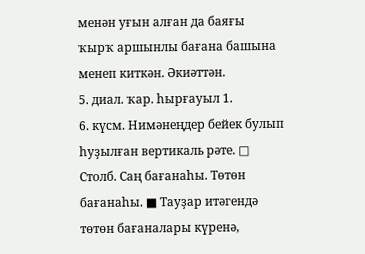менән уғын алған да баяғы ҡырҡ аршынлы бағана башына менеп киткән. Әкиәттән.
5. диал. ҡар. һырғауыл 1.
6. күсм. Нимәнеңдер бейек булып һуҙылған вертикаль рәте. □ Столб. Саң бағанаһы. Төтөн бағанаһы. ■ Тауҙар итәгендә төтөн бағаналары күренә,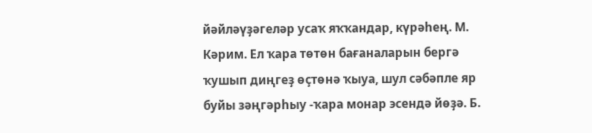йәйләүҙәгеләр усаҡ яҡҡандар, күрәһең. М. Кәрим. Ел ҡара төтөн бағаналарын бергә ҡушып диңгеҙ өҫтөнә ҡыуа, шул сәбәпле яр буйы зәңгәрһыу -ҡара монар эсендә йөҙә. Б.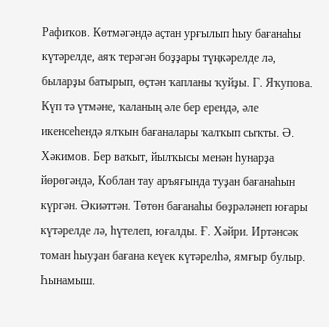Рафиҡов. Көтмәгәндә аҫтан урғылып һыу бағанаһы күтәрелде, аяҡ терәгән боҙҙары түңкәрелде лә, быларҙы батырып, өҫтән ҡапланы ҡуйҙы. Г. Яҡупова. Күп тә үтмәне, ҡаланың әле бер ерендә, әле икенсеһендә ялҡын бағаналары ҡалҡып сыҡты. Ә. Хәкимов. Бер ваҡыт, йылҡысы менән һунарҙа йөрөгәндә, Коблан тау аръяғында туҙан бағанаһын күргән. Әкиәттән. Төтөн бағанаһы бөҙрәләнеп юғары күтәрелде лә, һүтелеп, юғалды. Ғ. Хәйри. Иртәнсәк томан һыуҙан бағана кеүек күтәрелһә, ямғыр булыр. Һынамыш.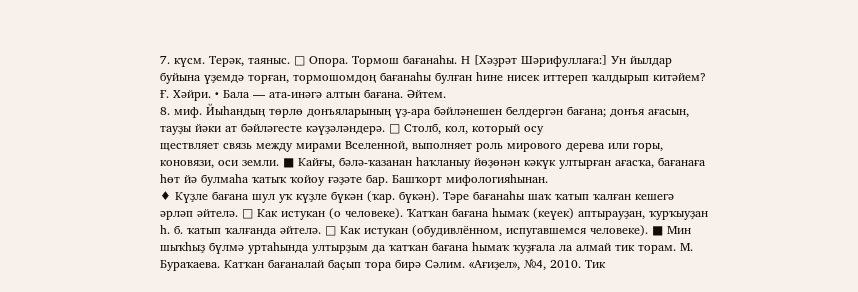7. күсм. Терәк, таяныс. □ Опора. Тормош бағанаһы. Н [Хәҙрәт Шәрифуллаға:] Ун йылдар буйына үҙемдә торған, тормошомдоң бағанаһы булған һине нисек иттереп ҡалдырып китәйем? Ғ. Хәйри. • Бала — ата-инәгә алтын бағана. Әйтем.
8. миф. Йыһандың төрлө донъяларының үҙ-ара бәйләнешен белдергән бағана; донъя ағасын, тауҙы йәки ат бәйләгесте кәүҙәләндерә. □ Столб, кол, который осу
ществляет связь между мирами Вселенной, выполняет роль мирового дерева или горы, коновязи, оси земли. ■ Кайғы, бәлә-ҡазанан һаҡланыу йөҙөнән кәкүк ултырған ағасҡа, бағанаға һөт йә булмаһа ҡатыҡ ҡойоу ғәҙәте бар. Башҡорт мифологияһынан.
♦ Күҙле бағана шул уҡ күҙле бүкән (ҡар. бүкән). Тәре бағанаһы шаҡ ҡатып ҡалған кешегә әрләп әйтелә. □ Как истукан (о человеке). Ҡатҡан бағана һымаҡ (кеүек) аптырауҙан, ҡурҡыуҙан һ. б. ҡатып ҡалғанда әйтелә. □ Как истукан (обудивлённом, испугавшемся человеке). ■ Мин шыҡһыҙ бүлмә уртаһында ултырҙым да ҡатҡан бағана һымаҡ ҡуҙғала ла алмай тик торам. М. Бураҡаева. Катҡан бағаналай баҫып тора бирә Сәлим. «Ағиҙел», №4, 2010. Тик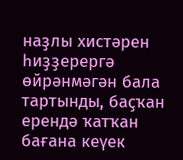наҙлы хистәрен һиҙҙерергә өйрәнмәгән бала тартынды, баҫҡан ерендә ҡатҡан бағана кеүек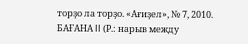торҙо ла торҙо. «Ағиҙел», № 7, 2010.
БАҒАНА II (Р.: нарыв между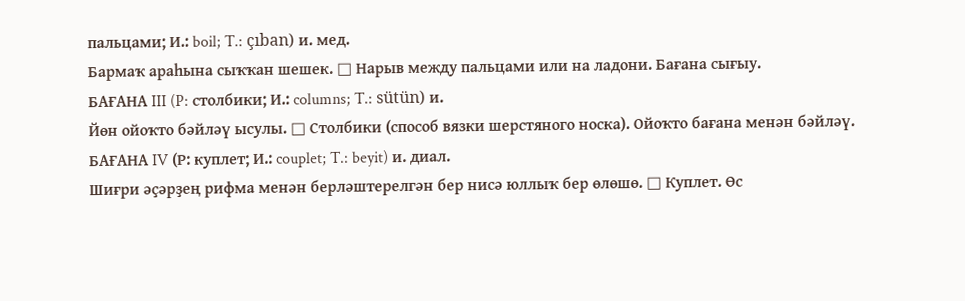пальцами; И.: boil; T.: çıban) и. мед.
Бармаҡ араһына сыҡҡан шешек. □ Нарыв между пальцами или на ладони. Бағана сығыу.
БАҒАНА III (P: столбики; И.: columns; T.: sütün) и.
Йөн ойоҡто бәйләү ысулы. □ Столбики (способ вязки шерстяного носка). Ойоҡто бағана менән бәйләү.
БАҒАНА IV (Р: куплет; И.: couplet; T.: beyit) и. диал.
Шиғри әҫәрҙең рифма менән берләштерелгән бер нисә юллыҡ бер өлөшө. □ Куплет. Өс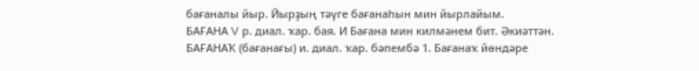бағаналы йыр. Йырҙың тәүге бағанаһын мин йырлайым.
БАҒАНА V р. диал. ҡар. бая. И Бағана мин килмәнем бит. Әкиәттән.
БАҒАНАҠ (бағанағы) и. диал. ҡар. бәпембә 1. Бағанаҡ йөндәре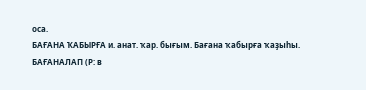оса.
БАҒАНА ҠАБЫРҒА и. анат. ҡар. бығым. Бағана ҡабырға ҡаҙыһы.
БАҒАНАЛАП (Р: в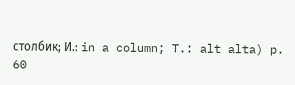столбик; И.: in a column; T.: alt alta) p.
60